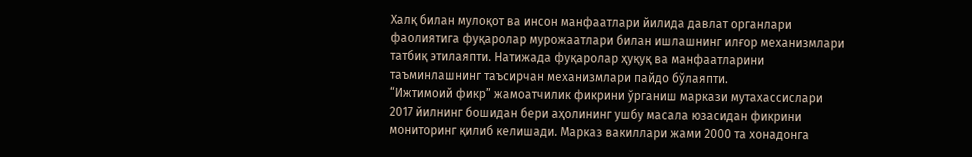Халқ билан мулоқот ва инсон манфаатлари йилида давлат органлари фаолиятига фуқаролар мурожаатлари билан ишлашнинг илғор механизмлари татбиқ этилаяпти. Натижада фуқаролар ҳуқуқ ва манфаатларини таъминлашнинг таъсирчан механизмлари пайдо бўлаяпти.
“Ижтимоий фикр” жамоатчилик фикрини ўрганиш маркази мутахассислари 2017 йилнинг бошидан бери аҳолининг ушбу масала юзасидан фикрини мониторинг қилиб келишади. Марказ вакиллари жами 2000 та хонадонга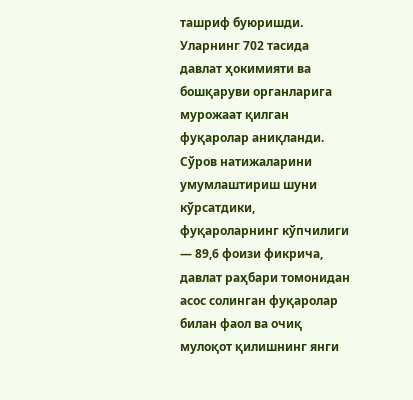ташриф буюришди. Уларнинг 702 тасида давлат ҳокимияти ва бошқаруви органларига мурожаат қилган фуқаролар аниқланди.
Сўров натижаларини умумлаштириш шуни кўрсатдики, фуқароларнинг кўпчилиги — 89,6 фоизи фикрича, давлат раҳбари томонидан асос солинган фуқаролар билан фаол ва очиқ мулоқот қилишнинг янги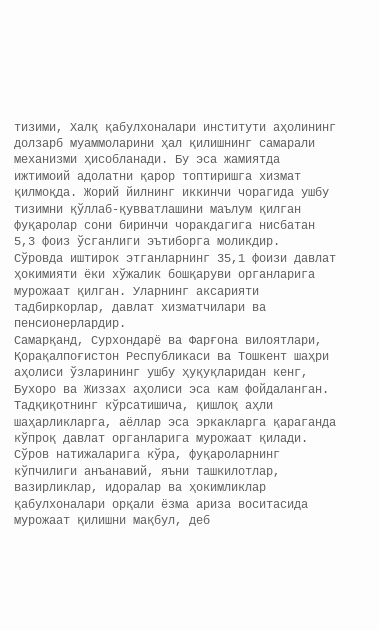тизими, Халқ қабулхоналари институти аҳолининг долзарб муаммоларини ҳал қилишнинг самарали механизми ҳисобланади. Бу эса жамиятда ижтимоий адолатни қарор топтиришга хизмат қилмоқда. Жорий йилнинг иккинчи чорагида ушбу тизимни қўллаб-қувватлашини маълум қилган фуқаролар сони биринчи чоракдагига нисбатан 5,3 фоиз ўсганлиги эътиборга моликдир.
Сўровда иштирок этганларнинг 35,1 фоизи давлат ҳокимияти ёки хўжалик бошқаруви органларига мурожаат қилган. Уларнинг аксарияти тадбиркорлар, давлат хизматчилари ва пенсионерлардир.
Самарқанд, Сурхондарё ва Фарғона вилоятлари, Қорақалпоғистон Республикаси ва Тошкент шаҳри аҳолиси ўзларининг ушбу ҳуқуқларидан кенг, Бухоро ва Жиззах аҳолиси эса кам фойдаланган. Тадқиқотнинг кўрсатишича, қишлоқ аҳли шаҳарликларга, аёллар эса эркакларга қараганда кўпроқ давлат органларига мурожаат қилади.
Сўров натижаларига кўра, фуқароларнинг кўпчилиги анъанавий, яъни ташкилотлар, вазирликлар, идоралар ва ҳокимликлар қабулхоналари орқали ёзма ариза воситасида мурожаат қилишни мақбул, деб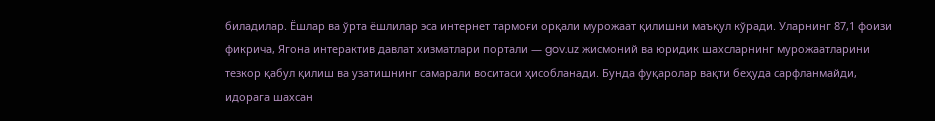биладилар. Ёшлар ва ўрта ёшлилар эса интернет тармоғи орқали мурожаат қилишни маъқул кўради. Уларнинг 87,1 фоизи фикрича, Ягона интерактив давлат хизматлари портали — gov.uz жисмоний ва юридик шахсларнинг мурожаатларини тезкор қабул қилиш ва узатишнинг самарали воситаси ҳисобланади. Бунда фуқаролар вақти беҳуда сарфланмайди, идорага шахсан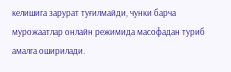келишига зарурат туғилмайди, чунки барча мурожаатлар онлайн режимида масофадан туриб амалга оширилади.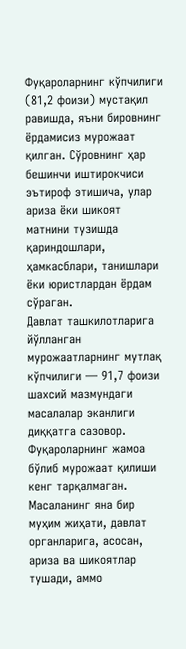Фуқароларнинг кўпчилиги (81,2 фоизи) мустақил равишда, яъни бировнинг ёрдамисиз мурожаат қилган. Сўровнинг ҳар бешинчи иштирокчиси эътироф этишича, улар ариза ёки шикоят матнини тузишда қариндошлари, ҳамкасблари, танишлари ёки юристлардан ёрдам сўраган.
Давлат ташкилотларига йўлланган мурожаатларнинг мутлақ кўпчилиги — 91,7 фоизи шахсий мазмундаги масалалар эканлиги диққатга сазовор. Фуқароларнинг жамоа бўлиб мурожаат қилиши кенг тарқалмаган. Масаланинг яна бир муҳим жиҳати, давлат органларига, асосан, ариза ва шикоятлар тушади, аммо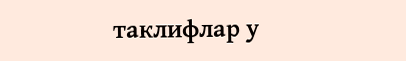таклифлар у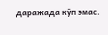даражада кўп эмас.